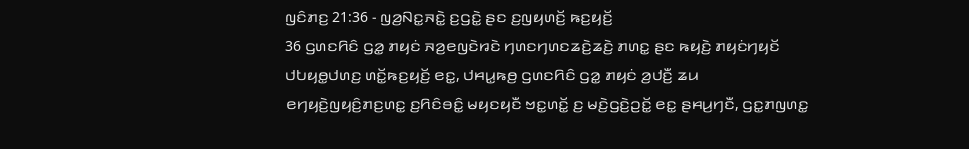ꤜꤢꤨꤊꤢ꤬ 21:36 - ꤜꤤ꤬ꤡꤢ꤭ꤏꤢꤧ꤭ ꤢ꤬ꤞꤢꤧ꤭ ꤔꤢ ꤢ꤬ꤜꤟꤛꤢꤩ꤬ ꤒꤢ꤬ꤟꤢꤩ꤬
36 ꤞꤛꤢꤖꤢꤨ ꤞꤤ꤭ ꤊꤟꤢꤦ ꤏꤤ꤬ꤕꤜꤢꤧꤙꤢꤧ ꤚꤛꤢꤚꤛꤢꤘꤢꤧ꤬ꤘꤢꤧ꤬ ꤊꤛꤢ꤭ ꤔꤢ ꤒꤟꤢꤧ꤬ ꤊꤟꤢꤦꤚꤟꤢꤩ ꤓꤝꤟꤥ꤭ꤓꤛꤢ꤬ ꤛꤢꤩ꤭ꤒꤢ꤬ꤟꤢꤩ꤬ ꤕꤢ꤭, ꤓꤌꤣ꤭ꤒꤥ꤬ ꤞꤛꤢꤖꤢꤨ ꤞꤤ꤭ ꤊꤟꤢꤦ ꤤ꤬ꤓꤢꤪ꤬ ꤘꤣ ꤕꤚꤟꤢꤧ꤬ꤜꤟꤢꤨ꤬ꤊꤢ꤬ꤛꤢ꤭ ꤢ꤬ꤖꤢꤨꤋꤢꤨ꤭ ꤗꤟꤢꤟꤢꤪ ꤠꤢ꤭ꤛꤢꤩ꤭ ꤢ꤬ ꤗꤢꤧ꤬ꤞꤢꤧ꤬ꤑꤢꤩ꤭ ꤕꤢ꤭ ꤔꤌꤣ꤬ꤚꤢꤪ, ꤞꤢ꤭ꤊꤜꤛꤢ꤭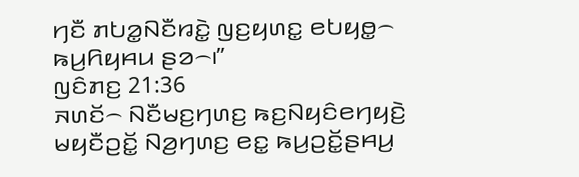ꤚꤢꤪ ꤊꤝꤤ꤭ꤡꤢꤪꤙꤢꤧ꤭ ꤜꤢ꤬ꤟꤛꤢ꤭ ꤕꤝꤟꤥ꤭꤮ ꤒꤣ꤬ꤖꤟꤌꤣ ꤔꤤ꤮꤯”
ꤜꤢꤨꤊꤢ꤬ 21:36
ꤏꤛꤢꤩ꤮ ꤡꤢꤪꤗꤢ꤬ꤚꤛꤢ꤬ ꤒꤢ꤬ꤡꤟꤢꤨꤕꤚꤟꤢꤧ꤬ ꤗꤟꤢꤪꤑꤢꤩ꤭ ꤡꤤ꤬ꤚꤛꤢ꤬ ꤕꤢ꤭ ꤒꤣ꤬ꤑꤢꤩ꤭ꤔꤌꤣ꤬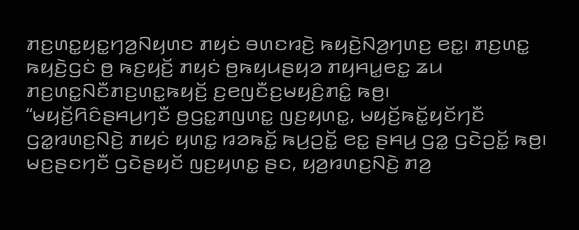ꤊꤢ꤬ꤛꤢ꤭ꤟꤢ꤭ꤚꤤ꤬ꤡꤟꤛꤢ ꤊꤟꤢꤦ ꤋꤛꤢꤙꤢꤧ꤬ ꤒꤟꤢꤧ꤬ꤡꤤ꤬ꤚꤛꤢ꤬ ꤕꤢ꤭꤯ ꤊꤢ꤬ꤛꤢ꤭ ꤒꤟꤢꤧ꤬ꤞꤢꤦ ꤥ꤬ ꤒꤢ꤬ꤟꤢꤩ꤬ ꤊꤟꤢꤦ ꤥ꤬ꤒꤟꤣꤔꤟꤤ ꤊꤟꤌꤣ꤭ꤕꤢ꤭ ꤘꤣ ꤊꤢ꤬ꤛꤢ꤭ꤡꤢꤪꤊꤢ꤬ꤛꤢ꤭ꤒꤟꤢꤩ꤬ ꤢ꤬ꤕꤜꤢꤪꤢ꤬ꤗꤟꤢꤨ꤬ꤊꤢꤨ꤭ ꤒꤥ꤬꤯
“ꤗꤟꤢꤩ꤬ꤖꤢꤨꤔꤌꤣ꤬ꤚꤢꤪ ꤥ꤬ꤞꤢ꤭ꤊꤜꤛꤢ꤭ ꤜꤢ꤬ꤟꤛꤢ꤭, ꤗꤟꤢꤩ꤬ꤒꤢꤩ꤭ꤟꤢꤩꤚꤢꤪ ꤞꤤ꤭ꤙꤛꤢ꤬ꤡꤢꤧ꤬ ꤊꤟꤢꤦ ꤟꤛꤢ꤭ ꤙꤤꤒꤢꤩ꤭ ꤒꤣ꤬ꤑꤢꤩ꤭ ꤕꤢ꤭ ꤔꤌꤣ꤬ ꤞꤤ꤭ ꤞꤢꤧꤑꤢꤩ꤭ ꤒꤥ꤬꤯
ꤗꤢ꤬ꤔꤢꤚꤢꤪ ꤞꤢꤧꤔꤟꤢꤩ ꤜꤢ꤬ꤟꤛꤢ꤭ ꤔꤢ, ꤟꤤ꤬ꤙꤛꤢ꤬ꤡꤢꤧ꤬ ꤊꤤ꤬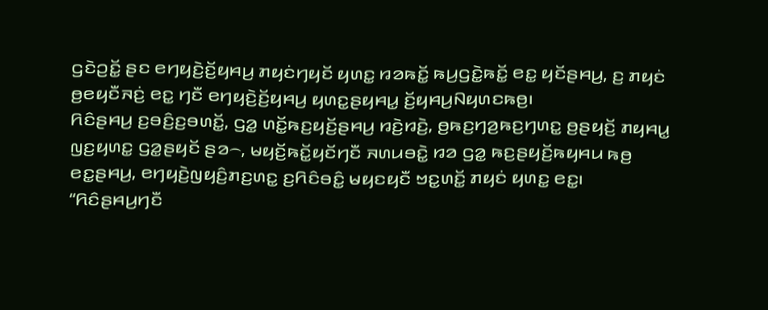ꤞꤢꤧꤑꤢꤩ꤭ ꤔꤢ ꤕꤚꤟꤢꤧ꤬ꤢꤩ꤬ꤟꤌꤣ꤬ ꤊꤟꤢꤦꤚꤟꤢꤩ ꤟꤛꤢ꤭ ꤙꤤꤒꤢꤩ꤭ ꤒꤣ꤬ꤞꤢꤧ꤭ꤒꤢꤩ꤭ ꤕꤢ꤭ ꤟꤢꤩꤔꤌꤣ꤬, ꤢ꤬ ꤊꤟꤢꤦ ꤥ꤬ꤕꤟꤢꤪꤏꤢꤦ꤬ ꤕꤢ꤭ ꤚꤢꤪ ꤕꤚꤟꤢꤧ꤬ꤢꤩ꤬ꤟꤌꤣ꤬ ꤟꤛꤢ꤭ꤔꤟꤌꤣ꤭ ꤢꤩ꤬ꤟꤌꤣ꤬ꤡꤟꤛꤢꤒꤥ꤬꤯
ꤖꤢꤨꤔꤌꤣ꤬ ꤢ꤬ꤋꤢꤨ꤬ꤢ꤬ꤋꤛꤢꤩ꤭, ꤞꤤ꤭ ꤛꤢꤩ꤭ꤒꤢ꤬ꤟꤢꤩ꤬ꤔꤌꤣ꤬ ꤙꤢꤧ꤬ꤙꤢꤧ꤬, ꤥ꤬ꤒꤢ꤬ꤚꤤ꤬ꤒꤢ꤬ꤚꤛꤢ꤭ ꤥ꤬ꤔꤟꤢꤩ꤬ ꤊꤟꤌꤣ꤭ ꤜꤢ꤬ꤟꤛꤢ꤭ ꤞꤤ꤭ꤔꤟꤢꤩ ꤔꤤ꤮, ꤗꤟꤢꤩ꤬ꤒꤢꤩ꤭ꤟꤢꤩꤚꤢꤪ ꤏꤛꤣꤋꤢꤧ꤭ ꤙꤤ ꤞꤤ꤭ ꤒꤢ꤬ꤔꤟꤢꤩ꤬ꤒꤟꤌꤣ ꤒꤥ꤬ ꤕꤢ꤭ꤔꤌꤣ꤬, ꤕꤚꤟꤢꤧ꤬ꤜꤟꤢꤨ꤬ꤊꤢ꤬ꤛꤢ꤭ ꤢ꤬ꤖꤢꤨꤋꤢꤨ꤭ ꤗꤟꤢꤟꤢꤪ ꤠꤢ꤭ꤛꤢꤩ꤭ ꤊꤟꤢꤦ ꤟꤛꤢ꤭ ꤕꤢ꤭꤯
“ꤖꤢꤨꤔꤌꤣ꤬ꤚꤢꤪ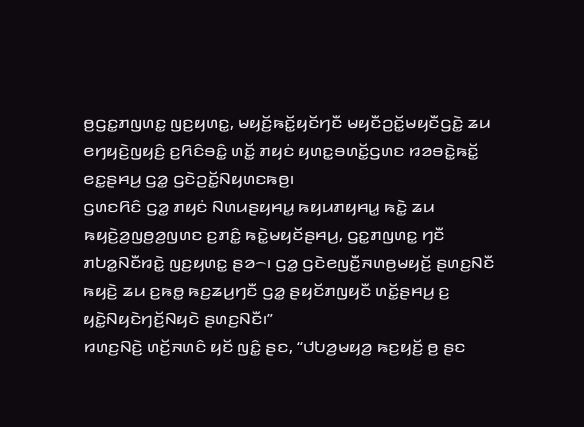ꤥ꤬ꤞꤢ꤭ꤊꤜꤛꤢ꤭ ꤜꤢ꤬ꤟꤛꤢ꤭, ꤗꤟꤢꤩ꤬ꤒꤢꤩ꤭ꤟꤢꤩꤚꤢꤪ ꤗꤟꤢꤪꤑꤢꤩ꤭ꤗꤟꤢꤪꤞꤢꤧ꤭ ꤘꤣ ꤕꤚꤟꤢꤧ꤬ꤜꤟꤢꤨ꤬ ꤢ꤬ꤖꤢꤨꤋꤢꤨ꤭ ꤛꤢꤩ꤭ ꤊꤟꤢꤦ ꤟꤛꤢ꤭ꤋꤛꤢꤩ꤭ꤞꤛꤢ ꤙꤤꤋꤢꤧ꤭ꤒꤢꤩ꤭ ꤕꤢ꤭ꤔꤌꤣ꤬ ꤞꤤ꤭ ꤞꤢꤧꤑꤢꤩ꤭ꤡꤟꤛꤢꤒꤥ꤬꤯
ꤞꤛꤢꤖꤢꤨ ꤞꤤ꤭ ꤊꤟꤢꤦ ꤡꤛꤣꤔꤟꤌꤣ꤭ ꤒꤟꤣꤊꤟꤌꤣ꤭ ꤒꤢꤧ꤭ ꤘꤣ ꤒꤟꤢꤧ꤬ꤤ꤬ꤜꤥ꤬ꤤ꤬ꤜꤛꤢ ꤢ꤬ꤊꤢꤨ꤭ ꤒꤢꤧ꤭ꤗꤟꤢꤩꤔꤌꤣ꤬, ꤞꤢ꤭ꤊꤜꤛꤢ꤭ ꤚꤢꤪ ꤊꤝꤤ꤭ꤡꤢꤪꤙꤢꤧ꤭ ꤜꤢ꤬ꤟꤛꤢ꤭ ꤔꤤ꤮꤯ ꤞꤤ꤭ ꤞꤢꤧꤕꤜꤢꤪ꤬ꤏꤛꤥ꤬ꤗꤟꤢꤩ꤬ ꤔꤛꤢ꤬ꤡꤢꤪ ꤒꤟꤢꤧ꤬ ꤘꤣ ꤢ꤬ꤒꤥ꤭ ꤒꤢ꤬ꤘꤣ꤬ꤚꤢꤪ ꤞꤤ꤭ ꤔꤟꤢꤩꤊꤜꤟꤢꤪ ꤛꤢꤩ꤭ꤔꤌꤣ꤬ ꤢ꤬ ꤟꤢꤧ꤭ꤡꤟꤢꤧꤚꤢꤩ꤬ꤡꤟꤢꤧ ꤔꤛꤢ꤬ꤡꤢꤪ꤯”
ꤙꤛꤢ꤬ꤡꤢꤧ꤬ ꤛꤢꤩ꤬ꤏꤛꤢꤨ ꤟꤢꤩ ꤜꤢꤨ꤭ ꤔꤢ, “ꤓꤝꤤ꤬ꤗꤟꤤ꤬ ꤒꤢ꤬ꤟꤢꤩ꤬ ꤥ꤬ ꤔꤢ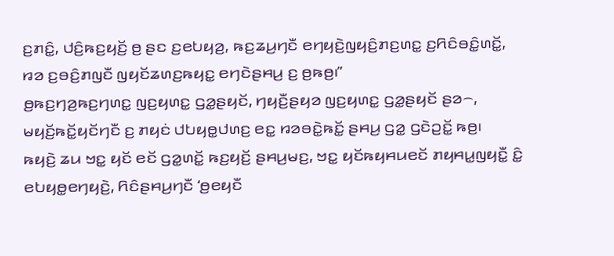ꤢ꤬ꤊꤢꤨ꤭, ꤓꤢꤨ꤬ꤒꤢ꤬ꤟꤢꤩ꤬ ꤥ꤬ ꤔꤢ ꤢ꤬ꤕꤝꤟꤤ꤬, ꤒꤢ꤬ꤘꤣ꤬ꤚꤢꤪ ꤕꤚꤟꤢꤧ꤬ꤜꤟꤢꤨ꤬ꤊꤢ꤬ꤛꤢ꤭ ꤢ꤬ꤖꤢꤨꤋꤢꤨ꤭ꤛꤢꤩ꤭, ꤙꤤ ꤢ꤬ꤋꤢꤨ꤬ꤊꤜꤢꤪ ꤜꤟꤢꤩꤘꤛꤢ꤬ꤒꤟꤢ꤭ ꤕꤚꤢꤧꤔꤌꤣ꤬ ꤢ꤬ ꤥ꤬ꤒꤥ꤬꤯”
ꤥ꤬ꤒꤢ꤬ꤚꤤ꤬ꤒꤢ꤬ꤚꤛꤢ꤭ ꤜꤢ꤬ꤟꤛꤢ꤭ ꤞꤤ꤭ꤔꤟꤢꤩ, ꤚꤟꤢꤪ꤬ꤔꤟꤤ ꤜꤢ꤬ꤟꤛꤢ꤭ ꤞꤤ꤭ꤔꤟꤢꤩ ꤔꤤ꤮, ꤗꤟꤢꤩ꤬ꤒꤢꤩ꤭ꤟꤢꤩꤚꤢꤪ ꤢ꤬ ꤊꤟꤢꤦ ꤓꤝꤟꤥ꤭ꤓꤛꤢ꤬ ꤕꤢ꤭ ꤙꤤꤋꤢꤧ꤭ꤒꤢꤩ꤭ ꤔꤌꤣ꤬ ꤞꤤ꤭ ꤞꤢꤧꤑꤢꤩ꤭ ꤒꤥ꤬꤯
ꤒꤟꤢꤧ꤬ ꤘꤣ ꤠꤢ꤭ ꤟꤢꤩ ꤕꤢꤩ ꤞꤤ꤭ꤛꤢꤩ꤭ ꤒꤢ꤬ꤟꤢꤩ꤬ ꤔꤌꤣ꤬ꤗꤢ꤬, ꤠꤢ꤭ ꤟꤢꤩꤒꤟꤌꤣꤕꤢꤩ ꤊꤟꤌꤣ꤭ꤜꤟꤢꤪ꤭ ꤢꤨ꤭ ꤕꤝꤟꤥ꤭ꤕꤚꤟꤢꤧ꤬, ꤖꤢꤨꤔꤌꤣ꤬ꤚꤢꤪ ‘ꤥ꤬ꤕꤟꤢꤪ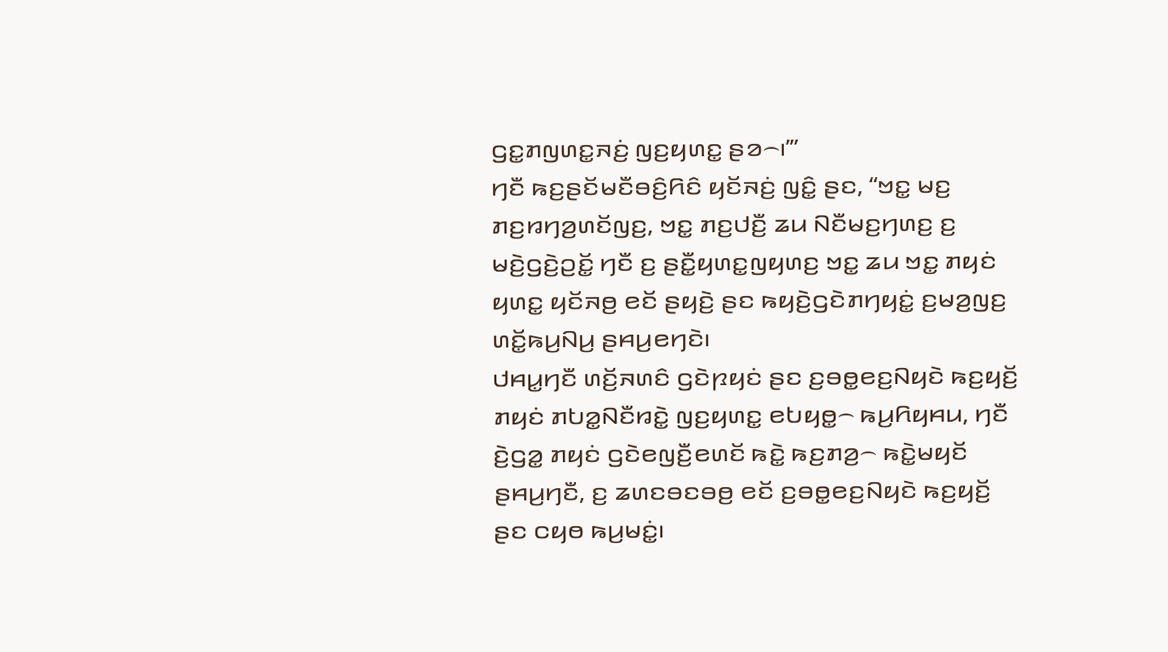ꤞꤢ꤭ꤊꤜꤛꤢ꤭ꤏꤢꤦ꤬ ꤜꤢ꤬ꤟꤛꤢ꤭ ꤔꤤ꤮꤯’”
ꤚꤢꤪ ꤒꤢ꤬ꤔꤢꤩꤗꤢꤪꤋꤢꤨ꤬ꤖꤢꤨ ꤟꤢꤩꤏꤢꤦ꤬ ꤜꤢꤨ꤭ ꤔꤢ, “ꤠꤢ꤭ ꤗꤢ꤬ ꤊꤢ꤬ꤙꤚꤤ꤬ꤛꤢꤩꤜꤢ꤬, ꤠꤢ꤭ ꤊꤢ꤬ꤓꤢꤪ꤬ ꤘꤣ ꤡꤢꤪꤗꤢ꤬ꤚꤛꤢ꤬ ꤢ꤬ ꤗꤢꤧ꤬ꤞꤢꤧ꤬ꤑꤢꤩ꤭ ꤚꤢꤪ ꤢ꤬ ꤔꤢꤪ꤭ꤟꤛꤢ꤭ꤜꤟꤛꤢ꤬ ꤠꤢ꤭ ꤘꤣ ꤠꤢ꤭ ꤊꤟꤢꤦ ꤟꤛꤢ꤭ ꤟꤢꤩꤏꤥ꤬ ꤕꤢꤩ ꤔꤟꤢꤧ꤬ ꤔꤢ ꤒꤟꤢꤧ꤬ꤞꤢꤧꤊꤚꤟꤢꤦ꤭ ꤢ꤬ꤗꤤ꤬ꤜꤢ꤬ ꤛꤢꤩ꤭ꤒꤣ꤬ꤡꤣ꤬ ꤔꤌꤣ꤬ꤕꤚꤢꤧ꤯
ꤓꤌꤣ꤭ꤚꤢꤪ ꤛꤢꤩ꤬ꤏꤛꤢꤨ ꤞꤢꤧꤐꤟꤢꤦ ꤔꤢ ꤢ꤬ꤋꤥ꤭ꤕꤢ꤬ꤡꤟꤢꤧ ꤒꤢ꤬ꤟꤢꤩ꤬ ꤊꤟꤢꤦ ꤊꤝꤤ꤭ꤡꤢꤪꤙꤢꤧ꤭ ꤜꤢ꤬ꤟꤛꤢ꤭ ꤕꤝꤟꤥ꤭꤮ ꤒꤣ꤬ꤖꤟꤌꤣ, ꤚꤢꤪ ꤢꤧ꤬ꤞꤤ꤭ ꤊꤟꤢꤦ ꤞꤢꤧꤕꤜꤢꤪ꤬ꤕꤛꤢꤩ ꤒꤢꤧ꤭ ꤒꤢ꤬ꤊꤤ꤬꤮ ꤒꤢꤧ꤭ꤗꤟꤢꤩ ꤔꤌꤣ꤬ꤚꤢꤪ, ꤢ꤬ ꤘꤛꤢꤋꤢꤋꤥ꤬ ꤕꤢꤩ ꤢ꤬ꤋꤥ꤭ꤕꤢ꤬ꤡꤟꤢꤧ ꤒꤢ꤬ꤟꤢꤩ꤬ ꤔꤢ ꤍꤟꤥ ꤒꤣ꤬ꤗꤢꤦ꤭꤯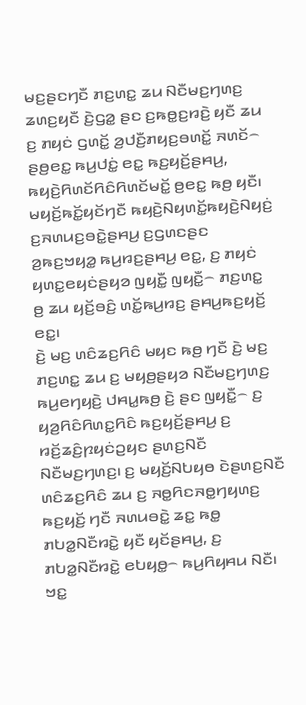ꤗꤢ꤬ꤔꤢꤚꤢꤪ ꤊꤢ꤬ꤛꤢ꤭ ꤘꤣ ꤡꤢꤪꤗꤢ꤬ꤚꤛꤢ꤬ ꤘꤛꤢ꤬ꤟꤢꤪ ꤢꤧ꤬ꤞꤤ꤭ ꤔꤢ ꤢ꤬ꤒꤥ꤭ꤢ꤬ꤙꤢꤧ꤬ ꤟꤢꤪ ꤘꤣ ꤢ꤬ ꤊꤟꤢꤦ ꤞꤛꤢꤩ꤭ ꤤ꤬ꤓꤢꤪ꤬ꤊꤟꤢ꤬ꤋꤛꤢꤩ꤭ ꤏꤛꤢꤩ꤮ ꤔꤥ꤬ꤕꤢ꤭ ꤒꤣ꤬ꤓꤢꤦ꤭ ꤕꤢ꤭ ꤒꤢ꤬ꤟꤢꤩ꤬ꤔꤌꤣ꤬, ꤒꤟꤢꤧ꤬ꤖꤛꤢꤩꤖꤢꤨꤖꤛꤢꤩꤗꤢꤩ꤭ ꤥ꤬ꤕꤢ꤭ ꤒꤥ꤬ ꤟꤢꤪ꤯
ꤗꤟꤢꤩ꤬ꤒꤢꤩ꤭ꤟꤢꤩꤚꤢꤪ ꤒꤟꤢꤧ꤬ꤡꤟꤛꤢꤩ꤭ꤒꤟꤢꤧ꤬ꤡꤟꤢꤦ꤬ ꤢ꤬ꤏꤛꤣꤢ꤬ꤋꤢꤧ꤭ꤔꤌꤣ꤬ ꤢ꤬ꤞꤛꤢꤔꤢ ꤤ꤬ꤒꤢ꤬ꤠꤟꤤ꤭ ꤒꤣ꤬ꤙꤢ꤬ꤔꤌꤣ꤬ ꤕꤢ꤭, ꤢ꤬ ꤊꤟꤢꤦ ꤟꤛꤢ꤭ꤕꤟꤢꤦꤔꤟꤤ ꤜꤟꤢꤪ꤭ ꤜꤟꤢꤪ꤭꤮ ꤊꤢ꤬ꤛꤢ꤭ ꤥ꤬ ꤘꤣ ꤟꤢꤩ꤬ꤋꤢꤨ꤬ ꤛꤢꤩ꤭ꤒꤣ꤬ꤙꤢ꤬ ꤔꤌꤣ꤬ꤒꤢ꤬ꤟꤢꤩ꤬ ꤕꤢ꤭꤯
ꤢꤧ꤬ ꤗꤢ꤬ ꤛꤢꤨꤘꤢ꤬ꤖꤢꤨ ꤗꤟꤢ ꤒꤥ꤬ ꤚꤢꤪ ꤢꤧ꤬ ꤗꤢ꤬ ꤊꤢ꤬ꤛꤢ꤭ ꤘꤣ ꤢ꤬ ꤗꤟꤥ꤬ꤔꤟꤤ ꤡꤢꤪꤗꤢ꤬ꤚꤛꤢ꤬ ꤒꤣ꤬ꤕꤚꤟꤢꤧ꤬ ꤓꤌꤣ꤭ꤒꤥ꤬ ꤢꤧ꤬ ꤔꤢ ꤜꤟꤢꤪ꤭꤮ ꤢ꤬ ꤟꤤ꤬ꤖꤢꤨꤖꤛꤢ꤭ꤖꤢꤨ ꤒꤢ꤬ꤟꤢꤩ꤬ꤔꤌꤣ꤬ ꤢ꤬ ꤙꤢꤩ꤬ꤘꤢꤨ꤬ꤐꤟꤢꤦꤑꤟꤢ ꤔꤛꤢ꤬ꤡꤢꤪ ꤡꤢꤪꤗꤢ꤬ꤚꤛꤢ꤬꤯ ꤢ꤬ ꤗꤟꤢꤩ꤬ꤡꤝꤟꤥ ꤢꤧꤔꤛꤢ꤬ꤡꤢꤪ ꤛꤢꤨꤘꤢ꤬ꤖꤢꤨ ꤘꤣ ꤢ꤬ ꤏꤥ꤭ꤖꤢꤏꤥ꤭ꤚꤟꤛꤢ꤬ ꤒꤢ꤬ꤟꤢꤩ꤬ ꤚꤢꤪ ꤏꤛꤣꤋꤢꤧ꤭ ꤘꤢ꤭ ꤒꤥ꤭ ꤊꤝꤤ꤭ꤡꤢꤪꤙꤢꤧ꤭ ꤟꤢꤪ ꤟꤢꤩꤔꤌꤣ꤬, ꤢ꤬ ꤊꤝꤤ꤭ꤡꤢꤪꤙꤢꤧ꤭ ꤕꤝꤟꤥ꤭꤮ ꤒꤣ꤬ꤖꤟꤌꤣ ꤡꤢꤪ꤯
ꤠꤢ꤭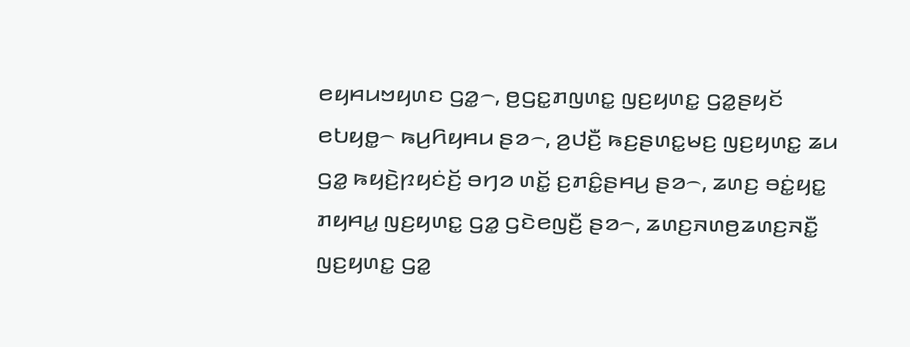ꤕꤟꤌꤣꤠꤟꤛꤢ ꤞꤤ꤭꤮, ꤥ꤬ꤞꤢ꤭ꤊꤜꤛꤢ꤭ ꤜꤢ꤬ꤟꤛꤢ꤭ ꤞꤤ꤭ꤔꤟꤢꤩ ꤕꤝꤟꤥ꤭꤮ ꤒꤣ꤬ꤖꤟꤌꤣ ꤔꤤ꤮, ꤤ꤬ꤓꤢꤪ꤬ ꤒꤢ꤬ꤔꤛꤢ꤭ꤗꤢ꤬ ꤜꤢ꤬ꤟꤛꤢ꤭ ꤘꤣ ꤞꤤ꤭ ꤒꤟꤢꤧ꤬ꤐꤟꤢꤦꤢꤩ꤬ ꤋꤚꤤ ꤛꤢꤩ꤭ ꤢ꤬ꤊꤢꤨ꤭ꤔꤌꤣ꤬ ꤔꤤ꤮, ꤘꤛꤢ꤬ ꤋꤢꤦ꤭ꤟꤢ꤭ ꤊꤟꤌꤣ꤭ ꤜꤢ꤬ꤟꤛꤢ꤭ ꤞꤤ꤭ ꤞꤢꤧꤕꤜꤢꤪ꤬ ꤔꤤ꤮, ꤘꤛꤢ꤬ꤏꤛꤥ꤬ꤘꤛꤢ꤬ꤏꤢꤪ꤭ ꤜꤢ꤬ꤟꤛꤢ꤭ ꤞꤤ꤭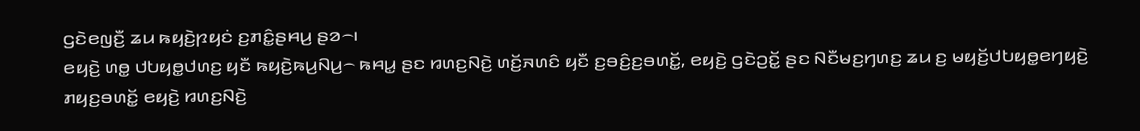ꤞꤢꤧꤕꤜꤢꤪ꤬ ꤘꤣ ꤒꤟꤢꤧ꤬ꤐꤟꤢꤦ ꤢ꤬ꤊꤢꤨ꤭ꤔꤌꤣ꤬ ꤔꤤ꤮꤯
ꤕꤟꤢꤧ꤬ ꤛꤥ꤭ ꤓꤝꤟꤥ꤭ꤓꤛꤢ꤬ ꤟꤢꤪ ꤒꤟꤢꤧ꤬ꤒꤣ꤬ꤡꤣ꤬꤮ ꤒꤌꤣ꤭ ꤔꤢ ꤙꤛꤢ꤬ꤡꤢꤧ꤬ ꤛꤢꤩ꤬ꤏꤛꤢꤨ ꤟꤢꤪ ꤢ꤬ꤋꤢꤨ꤬ꤢ꤬ꤋꤛꤢꤩ꤭, ꤕꤟꤢꤧ꤬ ꤞꤢꤧꤑꤢꤩ꤭ ꤔꤢ ꤡꤢꤪꤗꤢ꤬ꤚꤛꤢ꤬ ꤘꤣ ꤢ꤬ ꤗꤟꤢꤩ꤬ꤓꤝꤟꤥ꤭ꤕꤚꤟꤢꤧ꤬ ꤊꤟꤢ꤬ꤋꤛꤢꤩ꤭ ꤕꤟꤢꤧ꤬ ꤙꤛꤢ꤬ꤡꤢꤧ꤬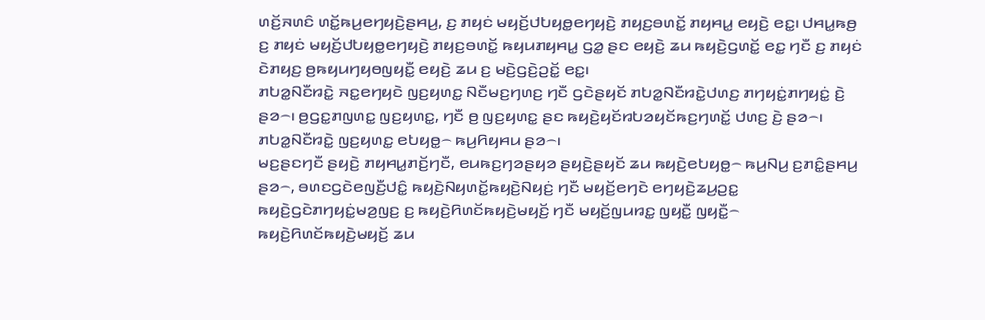ꤛꤢꤩ꤬ꤏꤛꤢꤨ ꤛꤢꤩ꤭ꤒꤣ꤬ꤕꤚꤟꤢꤧ꤬ꤔꤌꤣ꤬, ꤢ꤬ ꤊꤟꤢꤦ ꤗꤟꤢꤩ꤬ꤓꤝꤟꤥ꤭ꤕꤚꤟꤢꤧ꤬ ꤊꤟꤢ꤬ꤋꤛꤢꤩ꤭ ꤊꤟꤌꤣ꤭ ꤕꤟꤢꤧ꤬ ꤕꤢ꤭꤯ ꤓꤌꤣ꤭ꤒꤥ꤬ ꤢ꤬ ꤊꤟꤢꤦ ꤗꤟꤢꤩ꤬ꤓꤝꤟꤥ꤭ꤕꤚꤟꤢꤧ꤬ ꤊꤟꤢ꤬ꤋꤛꤢꤩ꤭ ꤒꤟꤣꤊꤟꤌꤣ꤭ ꤞꤤ꤭ ꤔꤢ ꤕꤟꤢꤧ꤬ ꤘꤣ ꤒꤟꤢꤧ꤬ꤞꤛꤢꤩ꤭ ꤕꤢ꤭ ꤚꤢꤪ ꤢ꤬ ꤊꤟꤢꤦ ꤢꤧꤊꤟꤢ꤬ ꤥ꤬ꤒꤟꤣꤚꤟꤥꤜꤟꤢꤪ꤭ ꤕꤟꤢꤧ꤬ ꤘꤣ ꤢ꤬ ꤗꤢꤧ꤬ꤞꤢꤧ꤬ꤑꤢꤩ꤭ ꤕꤢ꤭꤯
ꤊꤝꤤ꤭ꤡꤢꤪꤙꤢꤧ꤭ ꤏꤢ꤭ꤕꤚꤟꤢꤧ ꤜꤢ꤬ꤟꤛꤢ꤭ ꤡꤢꤪꤗꤢ꤬ꤚꤛꤢ꤬ ꤚꤢꤪ ꤞꤢꤧꤔꤟꤢꤩ ꤊꤝꤤ꤭ꤡꤢꤪꤙꤢꤧ꤭ꤓꤛꤢ꤬ ꤊꤚꤟꤢꤦ꤭ꤊꤚꤟꤢꤦ꤭ ꤢꤧ꤬ ꤔꤤ꤮꤯ ꤥ꤬ꤞꤢ꤭ꤊꤜꤛꤢ꤭ ꤜꤢ꤬ꤟꤛꤢ꤭, ꤚꤢꤪ ꤥ꤬ ꤜꤢ꤬ꤟꤛꤢ꤭ ꤔꤢ ꤒꤟꤢꤧ꤬ꤟꤢꤩꤙꤝꤤꤟꤢꤩꤒꤢ꤬ꤚꤛꤢꤩ꤭ ꤓꤛꤢ꤬ ꤢꤧ꤬ ꤔꤤ꤮꤯
ꤊꤝꤤ꤭ꤡꤢꤪꤙꤢꤧ꤭ ꤜꤢ꤬ꤟꤛꤢ꤭ ꤕꤝꤟꤥ꤭꤮ ꤒꤣ꤬ꤖꤟꤌꤣ ꤔꤤ꤮꤯
ꤗꤢ꤬ꤔꤢꤚꤢꤪ ꤔꤟꤢꤧ꤬ ꤊꤟꤌꤣ꤭ꤊꤢꤩ꤬ꤚꤢꤪ, ꤕꤣꤒꤢ꤬ꤚꤤꤔꤟꤤ ꤔꤟꤢꤧ꤬ꤔꤟꤢꤩ ꤘꤣ ꤒꤟꤢꤧ꤬ꤕꤝꤟꤥ꤭꤮ ꤒꤣ꤬ꤡꤣ꤬ ꤢ꤬ꤊꤢꤨ꤭ꤔꤌꤣ꤬ ꤔꤤ꤮, ꤋꤛꤢꤞꤢꤧꤕꤜꤢꤪ꤬ꤓꤢꤨ꤭ ꤒꤟꤢꤧ꤬ꤡꤟꤛꤢꤩ꤭ꤒꤟꤢꤧ꤬ꤡꤟꤢꤦ꤬ ꤚꤢꤪ ꤗꤟꤢꤩ꤬ꤕꤚꤢꤧ ꤕꤚꤟꤢꤧ꤬ꤘꤣ꤬ꤑꤢ꤭ ꤒꤟꤢꤧ꤬ꤞꤢꤧꤊꤚꤟꤢꤦ꤭ꤗꤤ꤬ꤜꤢ꤬ ꤢ꤬ ꤒꤟꤢꤧ꤬ꤖꤛꤢꤩꤒꤟꤢꤧ꤬ꤗꤟꤢꤩ꤬ ꤚꤢꤪ ꤗꤟꤢꤩ꤬ꤜꤣꤙꤢ꤭ ꤜꤟꤢꤪ꤭ ꤜꤟꤢꤪ꤭꤮ ꤒꤟꤢꤧ꤬ꤖꤛꤢꤩꤒꤟꤢꤧ꤬ꤗꤟꤢꤩ꤬ ꤘꤣ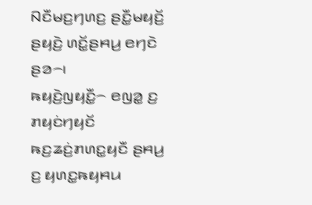ꤡꤢꤪꤗꤢ꤬ꤚꤛꤢ꤬ ꤔꤢꤪ꤭ꤗꤟꤢꤩ꤬ ꤔꤟꤢꤧ꤬ ꤛꤢꤩ꤭ꤔꤌꤣ꤬ ꤕꤚꤢꤧ ꤔꤤ꤮꤯
ꤒꤟꤢꤧ꤬ꤜꤟꤢꤪ꤭꤮ ꤕꤜꤤ꤭ ꤢ꤬ ꤊꤟꤢꤦꤚꤟꤢꤩ ꤒꤢ꤬ꤘꤢꤦ꤬ꤊꤛꤢ꤭ꤟꤢꤪ ꤔꤌꤣ꤬ ꤢ꤬ ꤟꤛꤢ꤭ꤒꤟꤌꤣ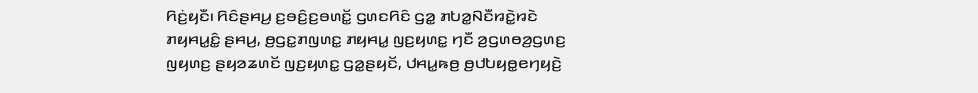ꤖꤢꤦ꤬ꤟꤢꤪ꤯ ꤖꤢꤨꤔꤌꤣ꤬ ꤢ꤬ꤋꤢꤨ꤬ꤢ꤬ꤋꤛꤢꤩ꤭ ꤞꤛꤢꤖꤢꤨ ꤞꤤ꤭ ꤊꤝꤤ꤭ꤡꤢꤪꤙꤢꤧ꤭ꤙꤢꤧ ꤊꤟꤌꤣ꤭ꤢꤨ꤭ ꤔꤌꤣ꤬, ꤥ꤬ꤞꤢ꤭ꤊꤜꤛꤢ꤭ ꤊꤟꤌꤣ꤭ ꤜꤢ꤬ꤟꤛꤢ꤭ ꤚꤢꤪ ꤤ꤬ꤞꤛꤥꤤ꤬ꤞꤛꤢ꤬ ꤜꤟꤛꤢ꤬ ꤔꤟꤤꤘꤛꤢꤩ ꤜꤢ꤬ꤟꤛꤢ꤭ ꤞꤤ꤭ꤔꤟꤢꤩ, ꤓꤌꤣ꤭ꤒꤥ꤬ ꤥ꤬ꤓꤝꤟꤥ꤭ꤕꤚꤟꤢꤧ꤬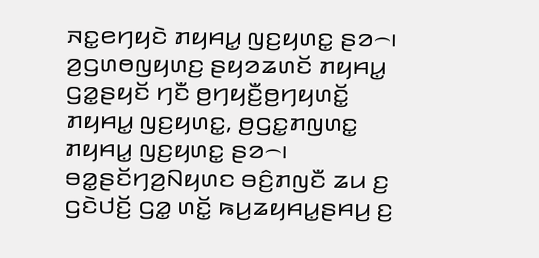ꤏꤢ꤭ꤕꤚꤟꤢꤧ ꤊꤟꤌꤣ꤭ ꤜꤢ꤬ꤟꤛꤢ꤭ ꤔꤤ꤮꤯
ꤤ꤬ꤞꤛꤥꤜꤟꤛꤢ꤬ ꤔꤟꤤꤘꤛꤢꤩ ꤊꤟꤌꤣ꤭ ꤞꤤ꤭ꤔꤟꤢꤩ ꤚꤢꤪ ꤥ꤬ꤚꤟꤢꤪ꤬ꤥ꤬ꤚꤟꤛꤢꤩ꤭ ꤊꤟꤌꤣ꤭ ꤜꤢ꤬ꤟꤛꤢ꤭, ꤥ꤬ꤞꤢ꤭ꤊꤜꤛꤢ꤭ ꤊꤟꤌꤣ꤭ ꤜꤢ꤬ꤟꤛꤢ꤭ ꤔꤤ꤮꤯ ꤋꤤ꤭ꤔꤢꤩꤚꤤ꤬ꤡꤟꤛꤢ ꤋꤢꤨ꤬ꤊꤜꤢꤪ ꤘꤣ ꤢ꤬ ꤞꤢꤧꤓꤢꤩ꤬ ꤞꤤ꤭ ꤛꤢꤩ꤭ ꤒꤣ꤬ꤘꤟꤌꤣ꤭ꤔꤌꤣ꤬ ꤢ꤬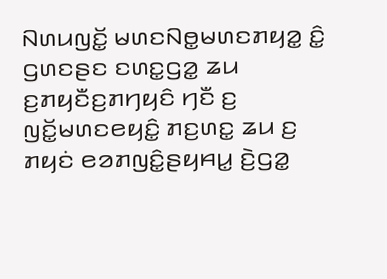ꤡꤛꤣꤜꤢꤩ꤭ ꤗꤛꤢꤡꤥ꤭ꤗꤛꤢꤊꤟꤤ꤭ ꤢꤨ꤭ ꤞꤛꤢꤔꤢ ꤢꤛꤢ꤭ꤞꤤ꤭ ꤘꤣ ꤢ꤬ꤊꤟꤢꤪꤢ꤬ꤊꤚꤟꤢꤨ ꤚꤢꤪ ꤢ꤬ ꤜꤢꤩ꤭ꤗꤛꤢꤕꤟꤢꤨ꤭ ꤊꤢ꤬ꤛꤢ꤭ ꤘꤣ ꤢ꤬ ꤊꤟꤢꤦ ꤕꤤꤊꤜꤢꤨ꤭ꤔꤟꤌꤣ꤭ ꤢꤧ꤬ꤞꤤ꤭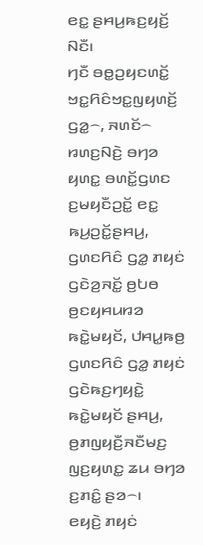ꤕꤢ꤭ ꤔꤌꤣ꤬ꤒꤢ꤬ꤟꤢꤩ꤬ ꤡꤢꤪ꤯
ꤚꤢꤪ ꤋꤥ꤭ꤑꤟꤢꤛꤢꤩ꤭ ꤠꤢ꤭ꤖꤢꤨꤠꤢ꤭ꤜꤟꤛꤢꤩ꤬ ꤞꤤ꤭꤮, ꤏꤛꤢꤩ꤮ ꤙꤛꤢ꤬ꤡꤢꤧ꤬ ꤋꤚꤤ ꤟꤛꤢ꤭ ꤋꤛꤢꤩ꤭ꤞꤛꤢ ꤢ꤬ꤗꤟꤢꤪꤑꤢꤩ꤭ ꤕꤢ꤭ ꤒꤣ꤬ꤑꤢꤩ꤭ꤔꤌꤣ꤬, ꤞꤛꤢꤖꤢꤨ ꤞꤤ꤭ ꤊꤟꤢꤦ ꤞꤢꤧꤤ꤬ꤏꤢꤩ꤭ ꤥ꤬ꤝꤥ ꤥ꤬ꤢꤟꤌꤣꤙꤤ ꤒꤢꤧ꤭ꤗꤟꤢꤩ, ꤓꤌꤣ꤭ꤒꤥ꤬ ꤞꤛꤢꤖꤢꤨ ꤞꤤ꤭ ꤊꤟꤢꤦ ꤞꤢꤧꤒꤢ꤬ꤚꤟꤢꤧ꤭ ꤒꤢꤧ꤭ꤗꤟꤢꤩ ꤔꤌꤣ꤬, ꤥ꤬ꤊꤜꤟꤢꤪ꤬ꤏꤢꤪꤗꤢ꤬ ꤜꤢ꤬ꤟꤛꤢ꤭ ꤘꤣ ꤋꤚꤤ ꤢ꤬ꤊꤢꤨ꤭ ꤔꤤ꤮꤯
ꤕꤟꤢꤧ꤬ ꤊꤟꤢꤦ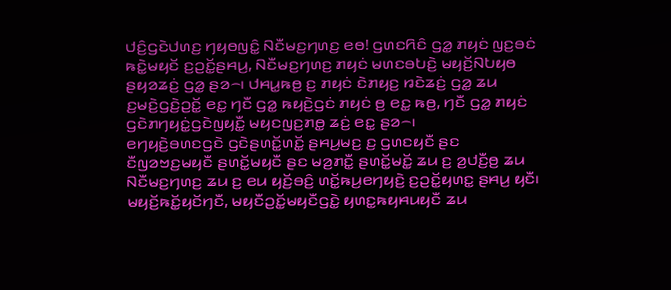ꤓꤢꤨ꤬ꤞꤢꤧꤓꤛꤢ꤬ ꤚꤟꤥꤜꤢꤨ꤭ ꤡꤢꤪꤗꤢ꤬ꤚꤛꤢ꤬ ꤕꤥ! ꤞꤛꤢꤖꤢꤨ ꤞꤤ꤭ ꤊꤟꤢꤦ ꤜꤢ꤬ꤋꤢꤦ ꤒꤢꤧ꤭ꤗꤟꤢꤩ ꤢ꤬ꤑꤢꤩ꤭ꤔꤌꤣ꤬, ꤡꤢꤪꤗꤢ꤬ꤚꤛꤢ꤬ ꤊꤟꤢꤦ ꤗꤛꤢꤋꤝꤢꤧ꤬ ꤗꤟꤢꤩ꤬ꤡꤝꤟꤥ ꤔꤟꤤꤘꤢꤦ꤬ ꤞꤤ꤭ ꤔꤤ꤮꤯ ꤓꤌꤣ꤭ꤒꤥ꤬ ꤢ꤬ ꤊꤟꤢꤦ ꤢꤧꤊꤟꤢ꤬ ꤙꤢꤧꤘꤢꤦ꤬ ꤞꤤ꤭ ꤘꤣ ꤢ꤬ꤗꤢꤧ꤬ꤞꤢꤧ꤬ꤑꤢꤩ꤭ ꤕꤢ꤭ ꤚꤢꤪ ꤞꤤ꤭ ꤒꤟꤢꤧ꤬ꤞꤢꤦ ꤊꤟꤢꤦ ꤥ꤬ ꤕꤢ꤭ ꤒꤥ꤬, ꤚꤢꤪ ꤞꤤ꤭ ꤊꤟꤢꤦ ꤞꤢꤧꤊꤚꤟꤢꤦ꤭ꤞꤢꤧꤜꤟꤢꤪ꤭ ꤗꤟꤢꤜꤢ꤬ꤊꤥ꤭ ꤘꤢꤦ꤬ ꤕꤢ꤭ ꤔꤤ꤮꤯
ꤕꤚꤟꤢꤧ꤬ꤋꤛꤢꤞꤢꤧ ꤞꤢꤧꤔꤛꤢꤩ꤭ꤛꤢꤩ꤭ ꤔꤌꤣ꤬ꤗꤢ꤬ ꤢ꤬ ꤞꤛꤢꤟꤢꤪ ꤔꤢ ꤢꤪꤜꤤꤠꤢ꤬ꤗꤟꤢꤪ ꤔꤛꤢꤩ꤭ꤗꤟꤢꤪ ꤔꤢ ꤗꤤ꤬ꤊꤢꤪ꤭ ꤔꤛꤢꤩ꤭ꤗꤢꤩ꤭ ꤘꤣ ꤢ꤬ ꤤ꤬ꤓꤢꤪ꤬ꤥ꤬ ꤘꤣ ꤡꤢꤪꤗꤢ꤬ꤚꤛꤢ꤬ ꤘꤣ ꤢ꤬ ꤕꤣ ꤟꤢꤩ꤬ꤋꤢꤨ꤬ ꤛꤢꤩ꤭ꤒꤣ꤬ꤕꤚꤟꤢꤧ꤬ ꤢ꤬ꤑꤢꤩ꤭ꤟꤛꤢ꤭ ꤔꤌꤣ꤬ ꤟꤢꤪ꤯
ꤗꤟꤢꤩ꤬ꤒꤢꤩ꤭ꤟꤢꤩꤚꤢꤪ, ꤗꤟꤢꤪꤑꤢꤩ꤭ꤗꤟꤢꤪꤞꤢꤧ꤭ ꤟꤛꤢ꤭ꤒꤟꤌꤣꤟꤢꤪ ꤘꤣ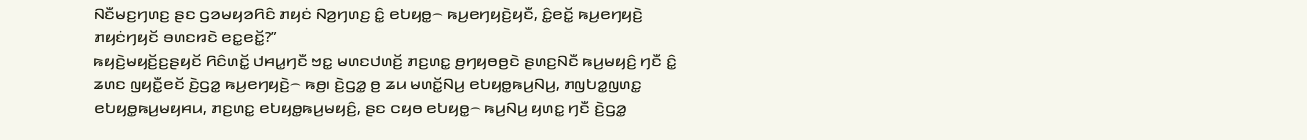ꤡꤢꤪꤗꤢ꤬ꤚꤛꤢ꤬ ꤔꤢ ꤞꤤꤗꤟꤤꤖꤢꤨ ꤊꤟꤢꤦ ꤡꤤ꤬ꤚꤛꤢ꤬ ꤢꤨ꤭ ꤕꤝꤟꤥ꤭꤮ ꤒꤣ꤬ꤕꤚꤟꤢꤧ꤬ꤟꤢꤪ, ꤢꤨ꤭ꤕꤢꤩ꤭ ꤒꤣ꤬ꤕꤚꤟꤢꤧ꤬ ꤊꤟꤢꤦꤚꤟꤢꤩ ꤋꤛꤢꤙꤢꤧ ꤕꤢ꤭ꤕꤢꤩ꤭?”
ꤒꤟꤢꤧ꤬ꤗꤟꤢꤩ꤬ꤢ꤬ꤔꤟꤢꤩ ꤖꤢꤨꤛꤢꤩ꤭ ꤓꤌꤣ꤭ꤚꤢꤪ ꤠꤢ꤭ ꤗꤛꤢꤓꤛꤢꤩ꤬ ꤊꤢ꤬ꤛꤢ꤭ ꤥ꤬ꤚꤟꤥꤥ꤬ꤢꤧ ꤔꤛꤢ꤬ꤡꤢꤪ ꤒꤣ꤬ꤗꤟꤢꤨ꤬ ꤚꤢꤪ ꤢꤨ꤭ ꤘꤛꤢ ꤜꤟꤢꤪ꤭ꤕꤢꤩ ꤢꤧ꤬ꤞꤤ꤭ ꤒꤣ꤬ꤕꤚꤟꤢꤧ꤬꤮ ꤒꤥ꤬꤯ ꤢꤧ꤬ꤞꤤ꤭ ꤥ꤬ ꤘꤣ ꤗꤛꤢꤩ꤭ꤡꤣ꤬ ꤕꤝꤟꤥ꤭ꤒꤣ꤬ꤡꤣ꤬, ꤊꤜꤝꤤ꤭ꤜꤛꤢ꤭ ꤕꤝꤟꤥ꤭ꤒꤣ꤬ꤗꤟꤌꤣ, ꤊꤢ꤬ꤛꤢ꤭ ꤕꤝꤟꤥ꤭ꤒꤣ꤬ꤗꤟꤢꤨ꤬, ꤔꤢ ꤍꤟꤥ ꤕꤝꤟꤥ꤭꤮ ꤒꤣ꤬ꤡꤣ꤬ ꤟꤛꤢ꤭ ꤚꤢꤪ ꤢꤧ꤬ꤞꤤ꤭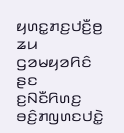ꤟꤛꤢ꤭ꤊꤢ꤬ꤓꤢꤪ꤬ꤥ꤬ ꤘꤣ ꤞꤤꤗꤟꤤꤖꤢꤨ ꤔꤢ ꤢ꤬ꤡꤢꤪꤖꤛꤢ꤬ ꤋꤢꤨ꤬ꤊꤜꤛꤢꤓꤢꤧ꤭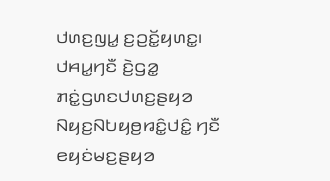ꤓꤛꤢ꤬ꤜꤣ꤭ ꤢ꤬ꤑꤢꤩ꤭ꤟꤛꤢ꤭꤯ ꤓꤌꤣ꤭ꤚꤢꤪ ꤢꤧ꤬ꤞꤤ꤭ ꤊꤢꤦ꤭ꤞꤛꤢꤓꤛꤢ꤬ꤔꤟꤤ ꤡꤟꤢ꤬ꤡꤝꤟꤥ꤬ꤙꤢꤨ꤭ꤓꤢꤨ꤭ ꤚꤢꤪ ꤕꤟꤢꤦꤗꤢ꤬ꤔꤟꤤ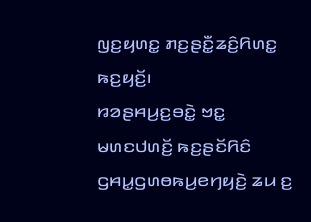ꤜꤢ꤬ꤟꤛꤢ꤭ ꤊꤢ꤬ꤔꤢꤪ꤭ꤘꤢꤨ꤬ꤖꤛꤢ꤭ ꤒꤢ꤬ꤟꤢꤩ꤬꤯
ꤙꤤꤔꤌꤣ꤬ꤢ꤬ꤋꤢꤧ꤭ ꤠꤢ꤭ ꤗꤛꤢꤓꤛꤢꤩ꤬ ꤒꤢ꤬ꤔꤢꤩꤖꤢꤨ ꤞꤌꤣ꤭ꤞꤛꤥꤒꤣ꤬ꤕꤚꤟꤢꤧ꤬ ꤘꤣ ꤢ꤬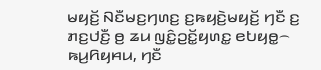ꤗꤟꤢꤩ꤬ ꤡꤢꤪꤗꤢ꤬ꤚꤛꤢ꤬ ꤢ꤬ꤒꤟꤢꤧ꤬ꤗꤟꤢꤩ꤬ ꤚꤢꤪ ꤢ꤬ ꤊꤢ꤬ꤓꤢꤪ꤬ ꤥ꤬ ꤘꤣ ꤜꤢꤨ꤭ꤑꤢꤩ꤭ꤟꤛꤢ꤭ ꤕꤝꤟꤥ꤭꤮ ꤒꤣ꤬ꤖꤟꤌꤣ, ꤚꤢꤪ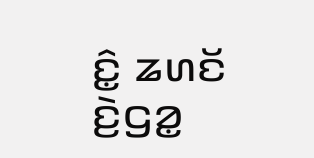ꤢꤨ꤭ ꤘꤛꤢꤩ ꤢꤧ꤬ꤞꤤ꤭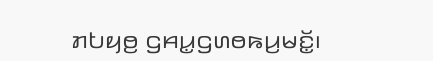ꤊꤝꤟꤥ꤬ ꤞꤌꤣ꤭ꤞꤛꤥꤒꤣ꤬ꤗꤢꤩ꤭꤯